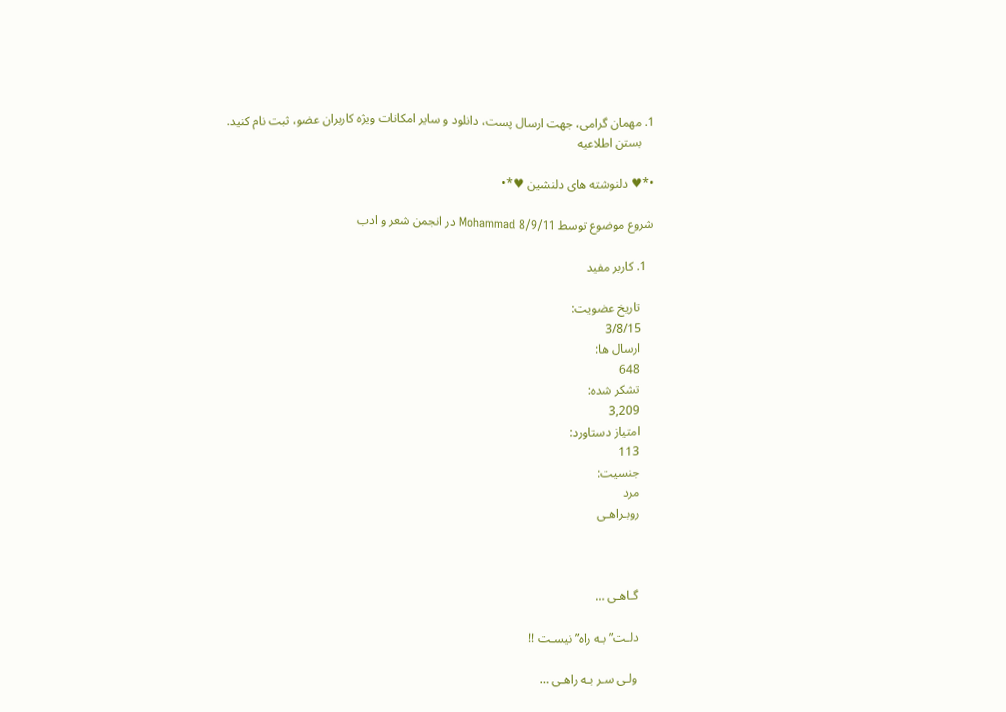1. مهمان گرامی، جهت ارسال پست، دانلود و سایر امکانات ویژه کاربران عضو، ثبت نام کنید.
    بستن اطلاعیه

•*♥ دلنوشته های دلنشین ♥*•

شروع موضوع توسط Mohammad 8/9/11 در انجمن شعر و ادب

  1. کاربر مفید

    تاریخ عضویت:
    3/8/15
    ارسال ها:
    648
    تشکر شده:
    3,209
    امتیاز دستاورد:
    113
    جنسیت:
    مرد
    روبـراهـى



    گـاهـى …

    دلـت”بـه راه” نیسـت !!

    ولـى سـر بـه راهـى …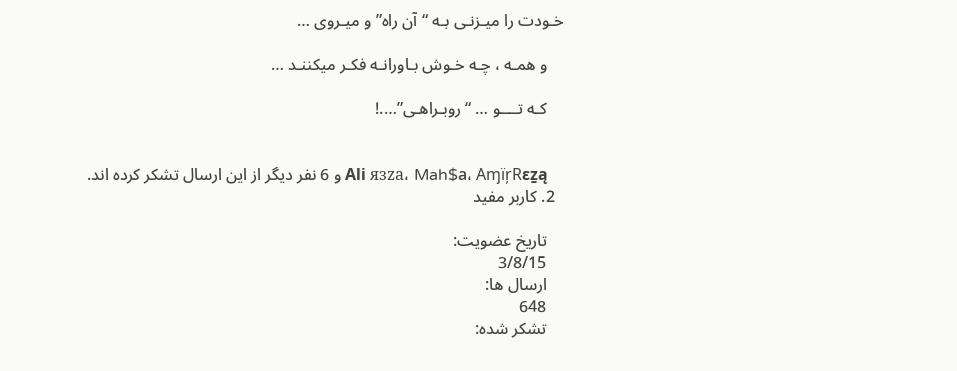خـودت را میـزنـى بـه “آن راه” و میـروى …

    و همـه ، چـه خـوش بـاورانـه فکـر میکننـد …

    کـه تــــو … “روبـراهـى”….!


    Αli язza، Mah$a، AɱïŗRεẕą و 6 نفر دیگر از این ارسال تشکر کرده اند.
  2. کاربر مفید

    تاریخ عضویت:
    3/8/15
    ارسال ها:
    648
    تشکر شده: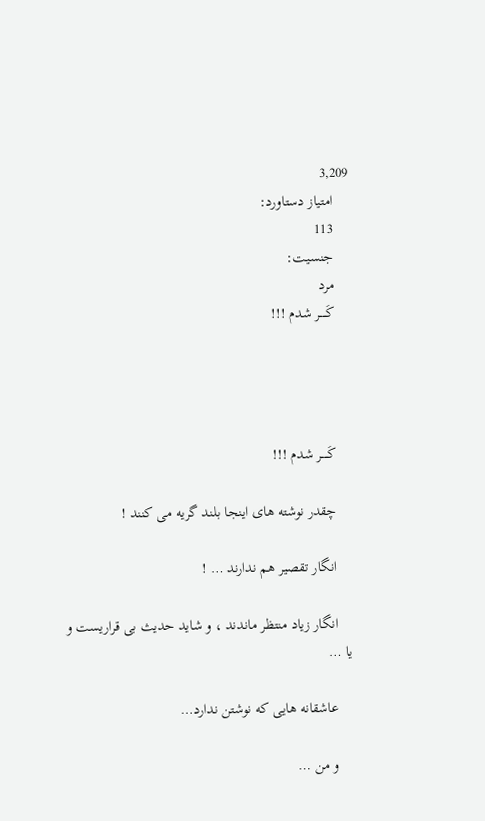3,209
    امتیاز دستاورد:
    113
    جنسیت:
    مرد
    کَـــــر شدم !!!




    کَـــــر شدم !!!

    چقدر نوشته های اینجا بلند گریه می کنند !

    انگار تقصیر هم ندارند … !

    انگار زیاد منتظر ماندند ، و شاید حدیث بی قراریست و یا …

    عاشقانه هایی که نوشتن ندارد…

    و من …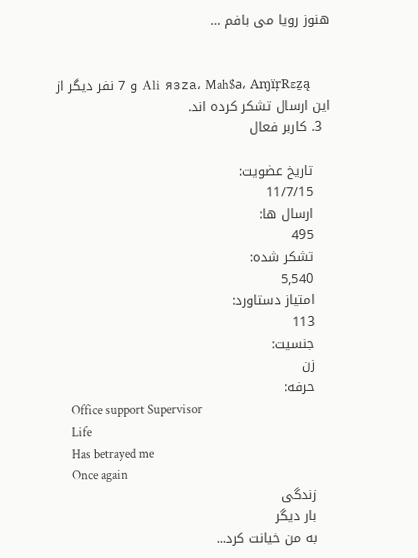هنوز رویا می بافم …


    Αli язza، Mah$a، AɱïŗRεẕą و 7 نفر دیگر از این ارسال تشکر کرده اند.
  3. کاربر فعال

    تاریخ عضویت:
    11/7/15
    ارسال ها:
    495
    تشکر شده:
    5,540
    امتیاز دستاورد:
    113
    جنسیت:
    زن
    حرفه:
    Office support Supervisor
    Life
    Has betrayed me
    Once again
    زندگی
    بار دیگر
    به من خیانت کرد...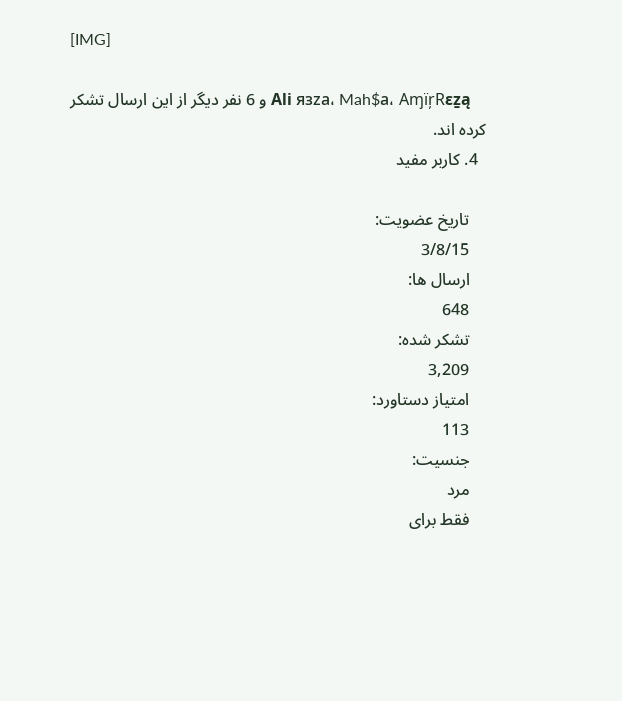[IMG]

    Αli язza، Mah$a، AɱïŗRεẕą و 6 نفر دیگر از این ارسال تشکر کرده اند.
  4. کاربر مفید

    تاریخ عضویت:
    3/8/15
    ارسال ها:
    648
    تشکر شده:
    3,209
    امتیاز دستاورد:
    113
    جنسیت:
    مرد
    فقط برای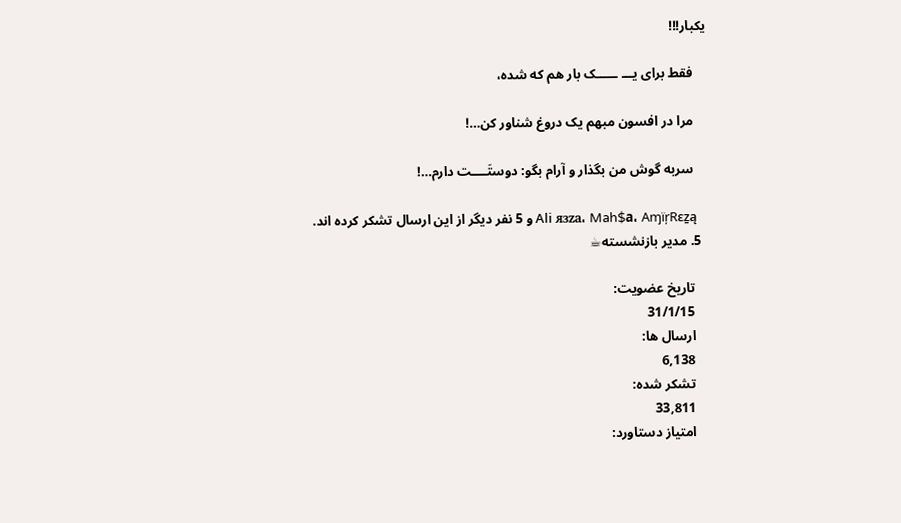یکبار!!!

    فقط برای یـــ ـــــک بار هم که شده،

    مرا در افسون مبهم یک دروغ شناور کن…!

    سربه گوش من بگذار و آرام بگو: دوستَــــت دارم…!

    Αli язza، Mah$a، AɱïŗRεẕą و 5 نفر دیگر از این ارسال تشکر کرده اند.
  5. مدیر بازنشسته☕

    تاریخ عضویت:
    31/1/15
    ارسال ها:
    6,138
    تشکر شده:
    33,811
    امتیاز دستاورد: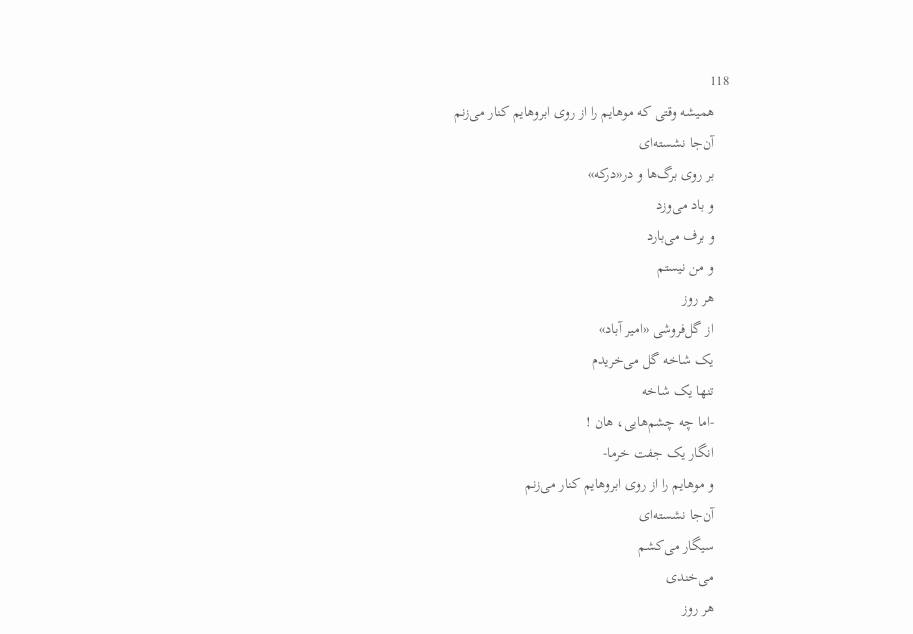118
    همیشه وقتی که موهایم را از روی ابروهایم کنار می‌زنم
    آن‌جا نشسته‌ای
    بر روی برگ‌ها و در«درکه»
    و باد می‌وزد
    و برف می‌بارد
    و من نیستم
    هر روز
    از گل‌فروشی «امیر آباد»
    یک شاخه گل می‌خریدم
    تنها یک شاخه
    -اما چه چشم‌هایی، هان !
    انگار یک جفت خرما-
    و موهایم را از روی ابروهایم کنار می‌زنم
    آن‌جا نشسته‌ای
    سیگار می‌کشم
    می‌خندی
    هر روز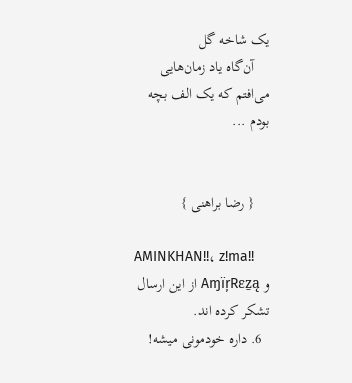یک شاخه گل
    آن‌گاه یاد زمان‌هایی می‌افتم که یک الف بچه بودم ...


    { رضا براهنی }

    !!AMINKHAN!!، z!ma و AɱïŗRεẕą از این ارسال تشکر کرده اند.
  6. داره خودمونی میشه!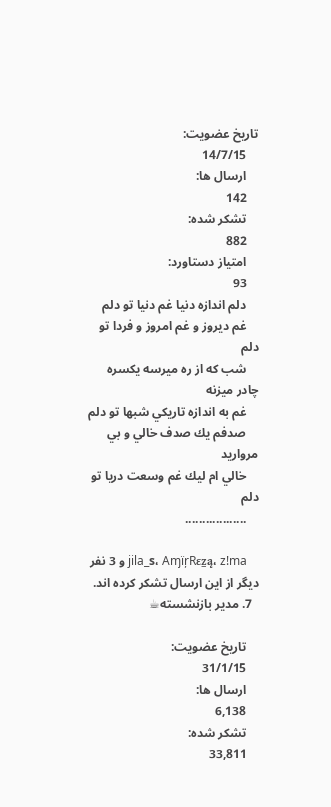تاریخ عضویت:
    14/7/15
    ارسال ها:
    142
    تشکر شده:
    882
    امتیاز دستاورد:
    93
    دلم اندازه دنيا غم دنيا تو دلم
    غم ديروز و غم امروز و فردا تو دلم
    شب كه از ره ميرسه يكسره چادر ميزنه
    غم به اندازه تاريكي شبها تو دلم
    صدفم يك صدف خالي و بي مرواريد
    خالي ام ليك غم وسعت دريا تو دلم
    ..................

    jila_s، AɱïŗRεẕą، z!ma و 3 نفر دیگر از این ارسال تشکر کرده اند.
  7. مدیر بازنشسته☕

    تاریخ عضویت:
    31/1/15
    ارسال ها:
    6,138
    تشکر شده:
    33,811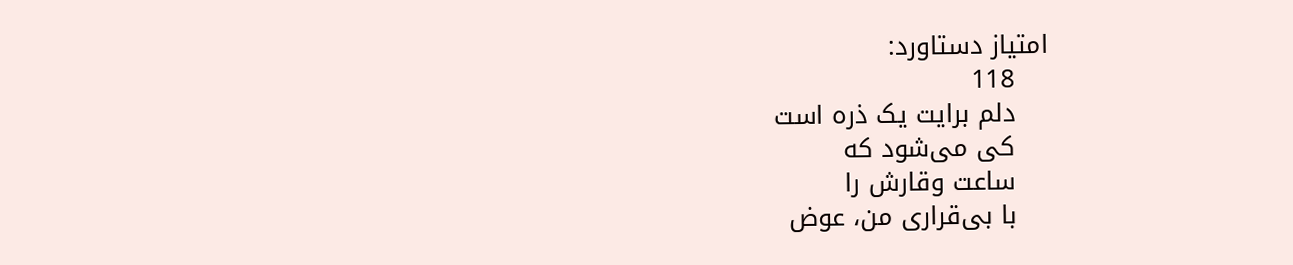امتیاز دستاورد:
    118
    دلم برایت یک ذره است
    کی می‌شود که
    ساعت وقارش را
    با بی‌قراری من، عوض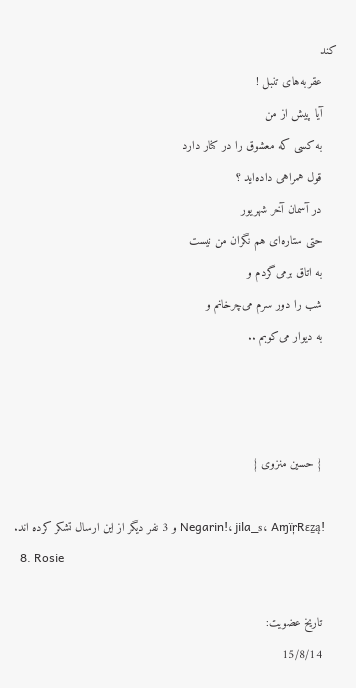کند
    عقربه‌های تنبل !
    آیا پیش از من
    به کسی که معشوق را در کنار دارد
    قول همراهی داده‌اید ؟
    در آسمان آخر شهریور
    حتی ستاره‌ای هم نگران من نیست
    به اتاق برمی‌گردم و
    شب را دور سرم می‌چرخانم و
    به دیوار می‌کوبم ..



    { حسین منزوی }

    !Negarin!، jila_s، AɱïŗRεẕą و 3 نفر دیگر از این ارسال تشکر کرده اند.
  8. Rosie

    تاریخ عضویت:
    15/8/14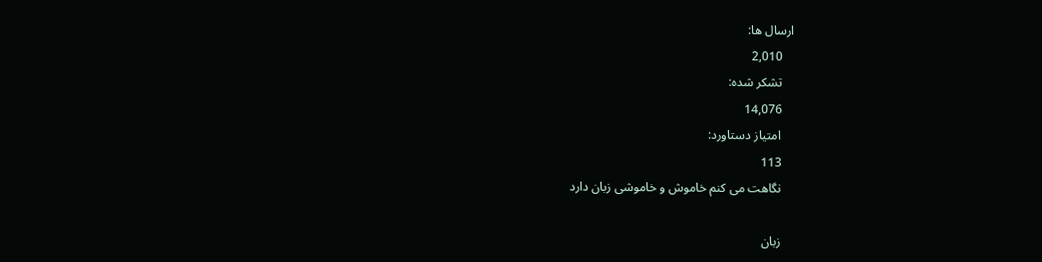ارسال ها:
    2,010
    تشکر شده:
    14,076
    امتیاز دستاورد:
    113
    نگاهت می كنم خاموش و خاموشی زبان دارد

    زبان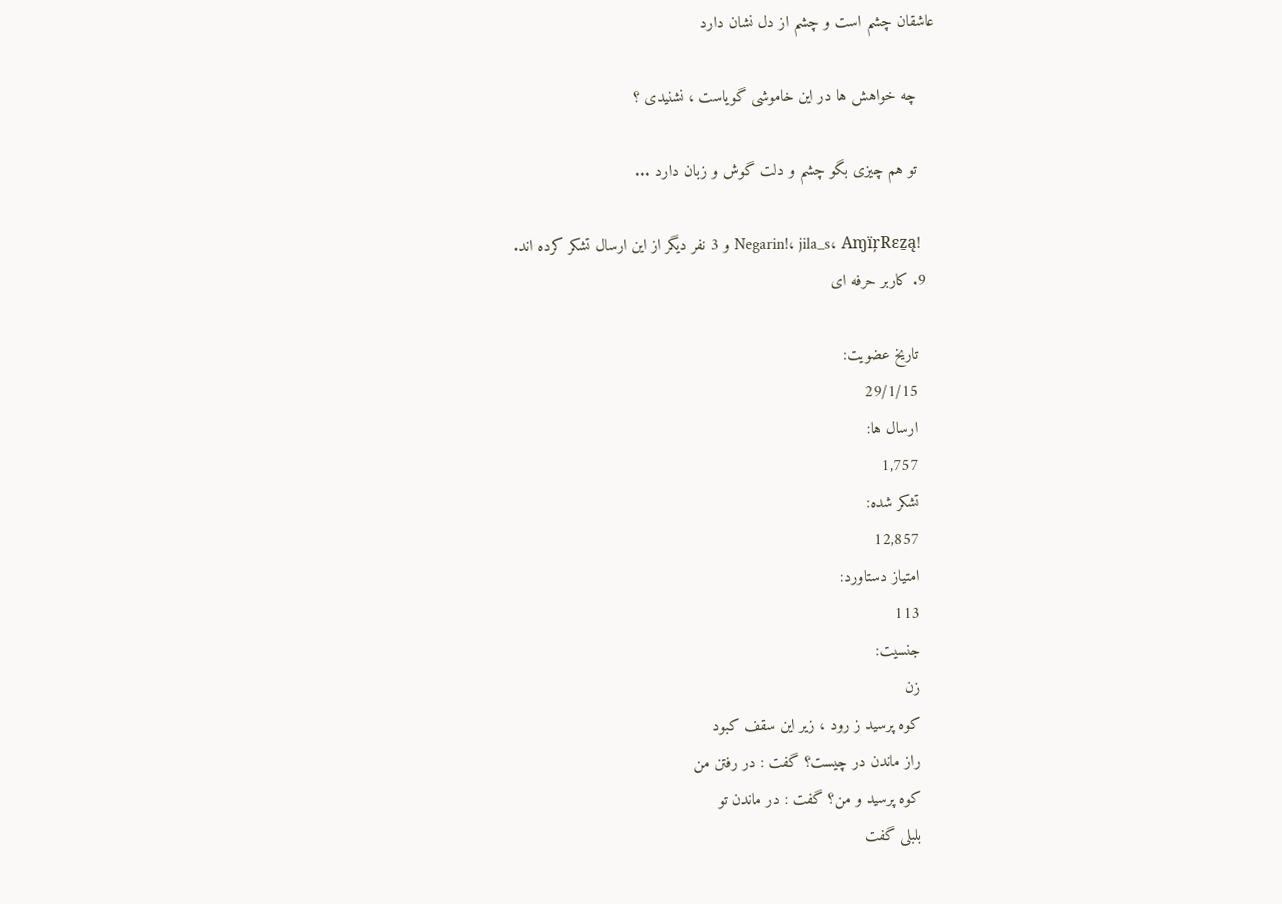عاشقان چشم است و چشم از دل نشان دارد

    چه خواهش‌ ها در اين خاموشی گوياست ، نشنيدی ؟

    تو هم چيزی بگو چشم و دلت گوش و زبان دارد ...

    !Negarin!، jila_s، AɱïŗRεẕą و 3 نفر دیگر از این ارسال تشکر کرده اند.
  9. کاربر حرفه ای

    تاریخ عضویت:
    29/1/15
    ارسال ها:
    1,757
    تشکر شده:
    12,857
    امتیاز دستاورد:
    113
    جنسیت:
    زن
    کوه پرسید ز رود ، زیر این سقف کبود
    راز ماندن در چیست؟ گفت : در رفتن من
    کوه پرسید و من؟ گفت : در ماندن تو
    بلبلی گفت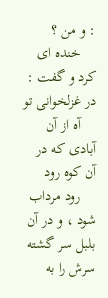: و من ؟
    خنده ای کرد و گفت : در غزلخوانی تو
    آه از آن آبادی که در آن کوه رود
    رود مرداب شود ، و در آن بلبل سر گشته سرش را به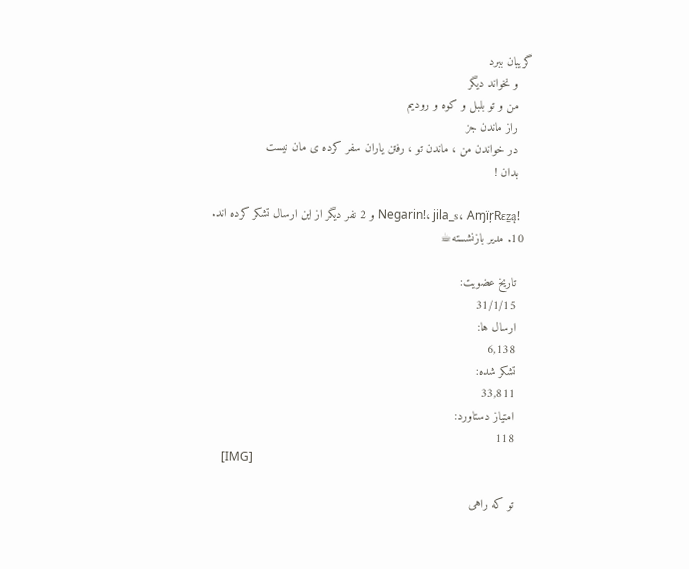گریبان ببرد
    و نخواند دیگر
    من و تو بلبل و کوه و رودیم
    راز ماندن جز
    در خواندن من ، ماندن تو ، رفتن یاران سفر کرده ی مان نیست
    بدان !

    !Negarin!، jila_s، AɱïŗRεẕą و 2 نفر دیگر از این ارسال تشکر کرده اند.
  10. مدیر بازنشسته☕

    تاریخ عضویت:
    31/1/15
    ارسال ها:
    6,138
    تشکر شده:
    33,811
    امتیاز دستاورد:
    118
    [IMG]

    تو که راهی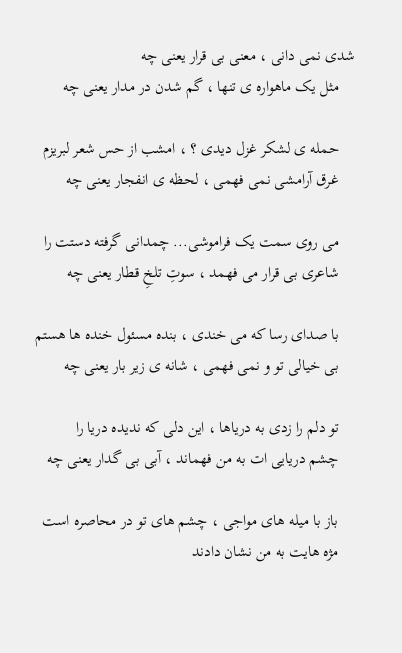شدی نمی دانی ، معنی بی قرار یعنی چه
    مثل یک ماهواره ی تنها ، گم شدن در مدار یعنی چه

    حمله ی لشکر غزل دیدی ؟ ، امشب از حس شعر لبریزم
    غرق آرامشی نمی فهمی ، لحظه ی انفجار یعنی چه

    می روی سمت یک فراموشی... چمدانی گرفته دستت را
    شاعری بی قرار می فهمد ، سوتِ تلخِ قطار یعنی چه

    با صدای رسا که می خندی ، بنده مسئول خنده ها هستم
    بی خیالی تو و نمی فهمی ، شانه ی زیر بار یعنی چه

    تو دلم را زدی به دریاها ، این دلی که ندیده دریا را
    چشم دریایی ات به من فهماند ، آبی بی گدار یعنی چه

    باز با میله های مواجی ، چشم های تو در محاصره است
    مژه هایت به من نشان دادند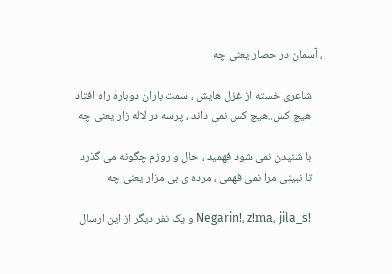، آسمان در حصار یعنی چه

    شاعری خسته از غزل هایش ، سمت باران دوباره راه افتاد
    هیچ کس..هیچ کس نمی داند ، پرسه در لاله زار یعنی چه

    با شنیدن نمی شود فهمید ، حال و روزم چگونه می گذرد
    تا نبینی مرا نمی فهمی ، مرده ی بی مزار یعنی چه

    !Negarin!، z!ma، jila_s و یک نفر دیگر از این ارسال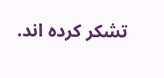تشکر کرده اند.